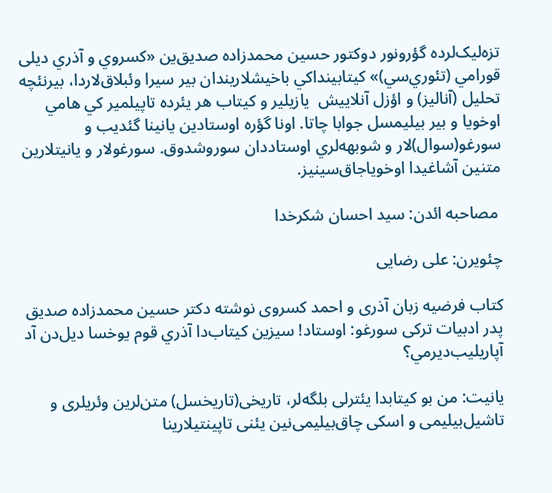تزه‌ليک‌لرده گؤرونور دوکتور حسين محمدزاده صديق‌ين «کسروي و آذري ديلی قورامي (تئوري‌سي)» کيتابينداکي باخيشلاريندان بير سيرا وئبلاق‌لاردا، بيرنئچه تحليل (آناليز) و اؤزل آنلاييش  يازيلير و کيتاب هر يئرده تاپيلمير کي هامي اوخويا و بير بيليمسل جوابا چاتا. اونا گؤره اوستادين يانينا گئدیب و سورغو(سوال)لار و شوبهه‌لري اوستاددان سوروشدوق. سورغولار و يانيتلارين متنين آشاغيدا اوخوياجاق‌سينيز.

 مصاحبه ائدن: سيد احسان شکرخدا

چئویرن: علی رضایی

کتاب فرضیه زبان آذری و احمد کسروی نوشته دکتر حسین محمدزاده صدیق پدر ادبیات ترکی سورغو: اوستاد! سيزين کيتاب‌دا آذري قوم يوخسا ديل‌دن آد آپاريليب‌ديرمي؟

یانیت: من بو کیتابدا یئترلی بلگه‌لر، تاریخی(تاریخسل) متن‌‌لرین وئریلری و تاشیل‌بیلیمی ‌‌و اسکی چاق‌بیلیمی‌نین یئنی تاپینتیلارینا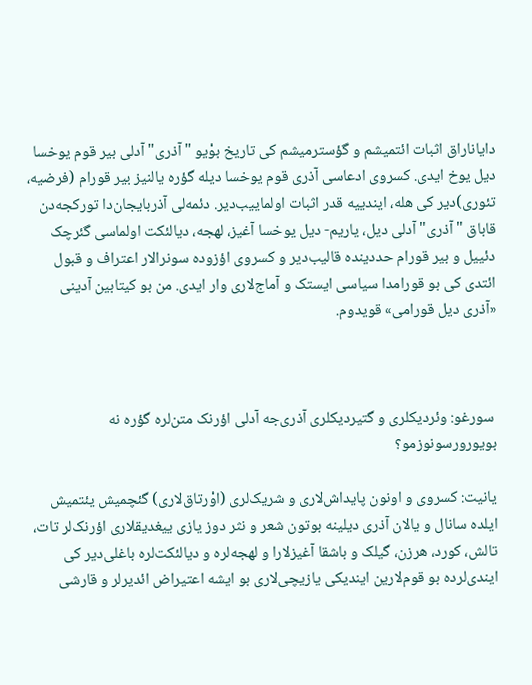دایاناراق اثبات ائتمیشم و گؤسترمیشم کی تاریخ بوْیو "آذری" آدلی بیر قوم یوخسا دیل یوخ ایدی. کسروی ادعاسی آذری قوم یوخسا دیله گؤره یالنیز بیر قورام (فرضیه، تئوری)دیر کی هله، ایندییه قدر اثبات اولماییب‌دیر. دئمه‌لی آذربایجان‌دا تورکجه‌دن قاباق "آذری" آدلی دیل، یاریم- دیل یوخسا آغیز، لهجه، دیالئکت اولماسی گئرچک دئییل و بیر قورام حددینده قالیب‌دیر و کسروی اؤزوده سونرالار اعتراف و قبول ائتدی کی بو قورامدا سیاسی ایستک و آماج‌لاری وار ایدی. من بو کیتابین آدینی «آذری دیل قورامی» قویدوم.



 سورغو: وئردیکلری و گتیردیکلری آذری‌جه آدلی اؤرنک متن‌لره گؤره نه بویورورسونوزمو؟

یانیت: کسروی و اونون پایداش‌لاری و شریک‌لری (اوْرتاق‌لاری) گئچمیش یئتمیش ایلده سانال و یالان آذری دیلینه بوتون شعر و نثر دوز یازی ییغدیقلاری اؤرنک‌لر تات، تالش، کورد، هرزن، گیلک و باشقا آغیزلارا و لهجه‌لره و دیالئکت‌لره باغلی‌دیر کی ایندی‌لرده بو قوم‌لارین ایندیکی یازیچی‌لاری بو ایشه اعتیراض ائدیرلر و قارشی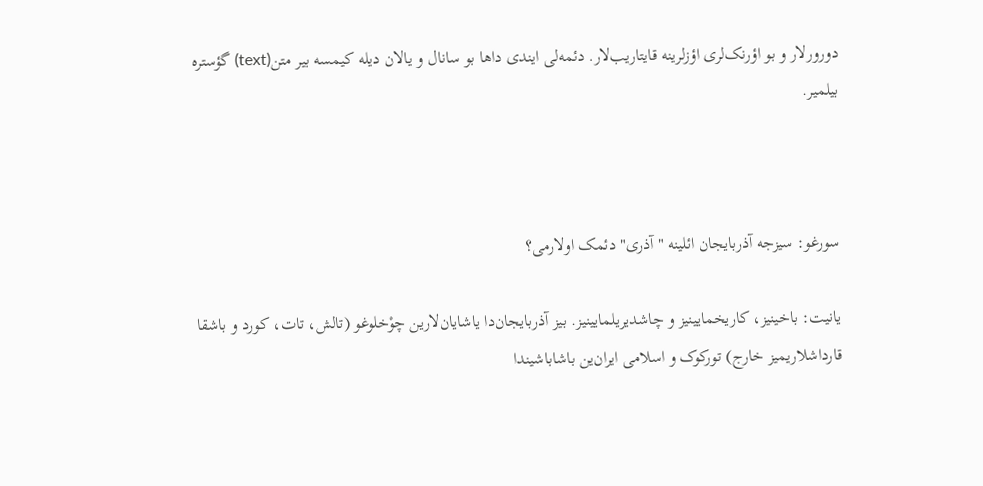دورورلار و بو اؤرنک‌لری اؤزلرینه قایتاریب‌لار. دئمه‌لی ایندی داها بو سانال و یالان دیله کیمسه بیر متن(text) گؤستره بیلمیر.



سورغو: سیزجه آذربایجان ائلینه "آذری" دئمک اولارمی؟

یانیت: باخینیز، کاریخمایینیز و چاشدیریلمایینیز. بیز آذربایجان‌دا یاشایان‌لارین چوْخلوغو (تالش، تات، کورد و باشقا قارداشلاریمیز خارج) تورکوک و اسلامی ایران‌ین باشاباشیندا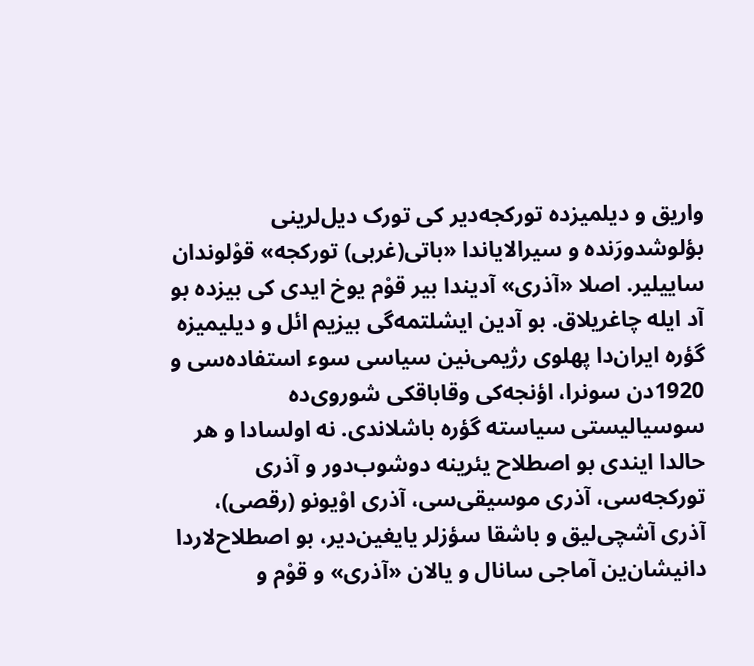واریق و دیلمیزده تورکجه‌دیر کی تورک دیل‌لرینی بؤلوشدورَنده و سیرالایاندا «باتی(غربی) تورکجه» قوْلوندان ساییلیر. اصلا «آذری» آدیندا بیر قوْم یوخ ایدی کی بیزده بو آد ایله چاغریلاق. بو آدین ایشلتمه‌گی بیزیم ائل و دیلیمیزه گؤره ایران‌دا پهلوی رژیمی‌نین سیاسی سوء استفاده‌سی و 1920دن سونرا، اؤنجه‌کی وقاباقکی شوروی‌ده سوسیالیستی سیاسته گؤره باشلاندی. نه اولسادا و هر حالدا ایندی بو اصطلاح یئرینه دوشوب‌دور و آذری تورکجه‌سی، آذری موسیقی‌سی، آذری اوْیونو (رقصی)، آذری آشچی‌لیق و باشقا سؤزلر یایغین‌‌دیر، بو اصطلاح‌لاردا دانیشان‌ین آماجی سانال و یالان «آذری» و قوْم و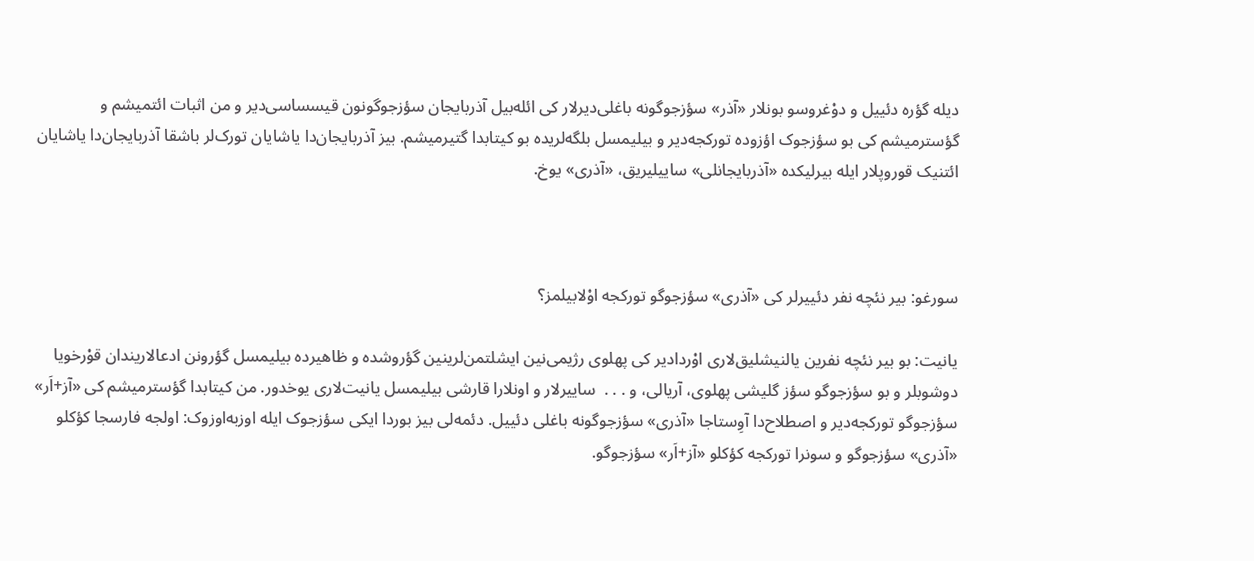دیله گؤره دئییل و دوْغروسو بونلار «آذر» سؤزجوگونه باغلی‌دیرلار کی ائله‌بیل آذربایجان سؤزجوگونون قیسساسی‌دیر و من اثبات ائتمیشم و گؤسترمیشم کی بو سؤزجوک اؤزوده تورکجه‌دیر و بیلیمسل بلگه‌لریده بو کیتابدا گتیرمیشم. بیز آذربایجان‌دا یاشایان تورک‌لر باشقا آذربایجان‌دا یاشایان ائتنیک قوروپلار ایله بیرلیکده «آذربایجانلی» ساییلیریق، «آذری» یوخ.



سورغو: بیر نئچه نفر دئییرلر کی «آذری» سؤزجوگو تورکجه اوْلابیلمز؟

یانیت: بو بیر نئچه نفرین یالنیشلیق‌لاری اوْردادیر کی پهلوی رژیمی‌نین ایشلتمن‌لرینین گؤروشده و ظاهیرده بیلیمسل گؤرونن ادعالاریندان قوْرخویا دوشوبلر و بو سؤزجوگو سؤز گلیشی پهلوی، آریالی، و . . .  ساییرلار و اونلارا قارشی بیلیمسل یانیت‌لاری یوخدور. من کیتابدا گؤسترمیشم کی «آز+اَ‌ر» سؤزجوگو تورکجه‌دیر و اصطلاح‌دا آوِستاجا «آذری» سؤزجوگونه باغلی دئییل. دئمه‌لی بیز بوردا ایکی سؤزجوک ایله اوزبه‌اوزوک: اولجه فارسجا کؤکلو «آذری» سؤزجوگو و سونرا تورکجه کؤکلو «آز+اَ‌ر» سؤزجوگو.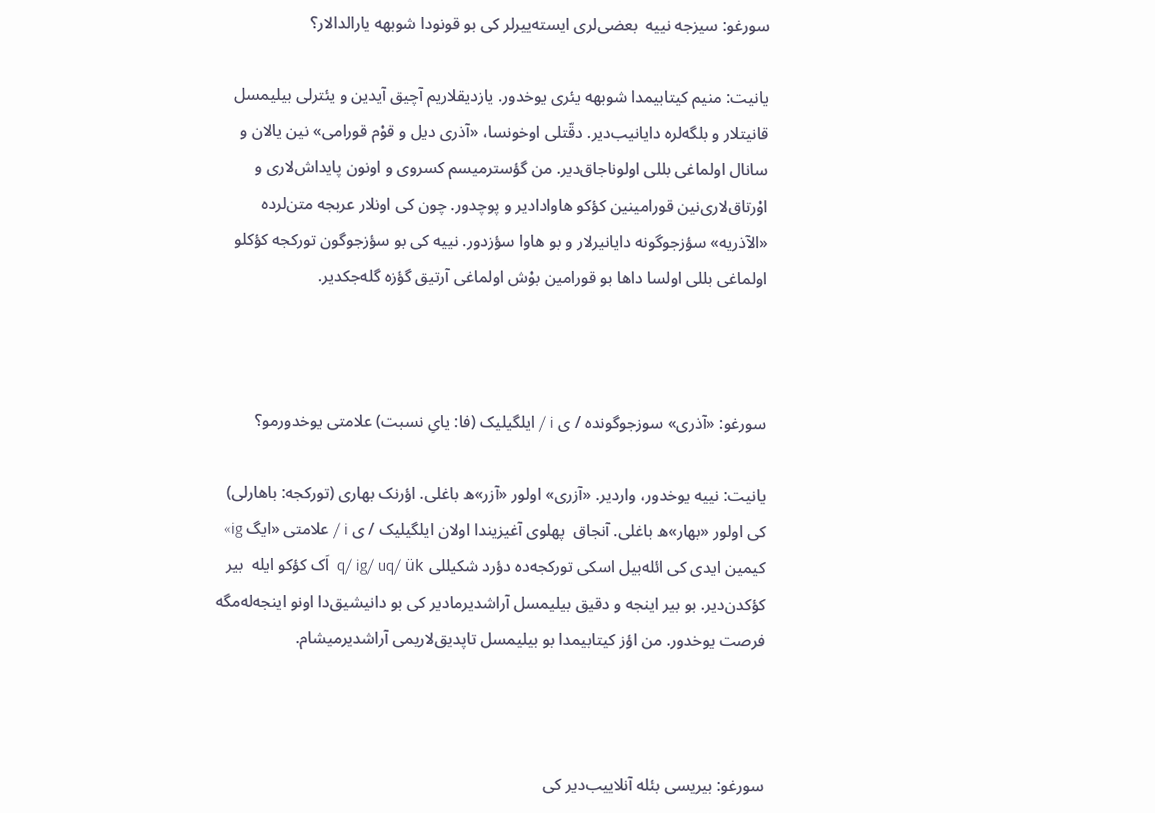سورغو: سیزجه نییه  بعضی‌لری ایسته‌ییرلر کی بو قونودا شوبهه یارالدالار؟

یانیت: منیم کیتابیمدا شوبهه یئری یوخدور. یازدیقلاریم آچیق آیدین و یئترلی بیلیمسل قانیتلار و بلگه‌لره دایانیب‌دیر. دقّتلی اوخونسا، «آذری دیل و قوْم قورامی» نین یالان و سانال اولماغی بللی اولوناجاق‌دیر. من گؤسترمیسم کسروی و اونون پایداش‌لاری و اوْرتاق‌لاری‌نین قورامینین کؤکو هاوادادیر و پوچدور. چون کی اونلار عربجه متن‌لرده «الآذریه» سؤزجوگونه دایانیرلار و بو هاوا سؤزدور. نییه کی بو سؤزجوگون تورکجه کؤکلو اولماغی بللی اولسا داها بو قورامین بوْش اولماغی آرتیق گؤزه گله‌جکدیر.



سورغو: «آذری» سوزجوگونده / ی i / ایلگیلیک (فا: یایِ نسبت) علامتی یوخدورمو؟

یانیت: نییه یوخدور، واردیر. «آزری» اولور «آزر»ه باغلی. اؤرنک بهاری (تورکجه: باهارلی) کی اولور «بهار»ه باغلی. آنجاق  پهلوی آغیزیندا اولان ایلگیلیک / ی i / علامتی «ایگ ig» کیمین ایدی کی ائله‌بیل اسکی تورکجه‌ده دؤرد شکیللی q/ ig/ uq/ ük  اَک کؤکو ایله  بیر کؤکدن‌دیر. بو بیر اینجه و دقیق بیلیمسل آراشدیرمادیر کی بو دانیشیق‌دا اونو اینجه‌له‌مگه فرصت یوخدور. من اؤز کیتابیمدا بو بیلیمسل تاپدیق‌لاریمی آراشدیرمیشام.



سورغو: بیریسی بئله آنلاییب‌دیر کی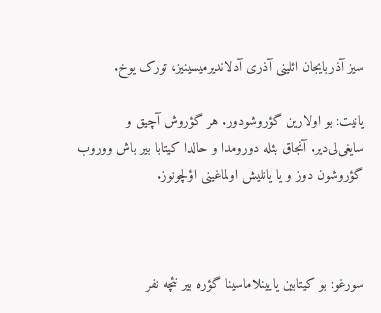سیز آذربایجان ائلینی آذری آدلاندیرمیسینیز، تورک یوخ.

یانیت: بو اولارین گؤروشودور. هر گؤروش آچیق و سایغی‌لی‌دیر. آنجاق بئله دورومدا و حالدا کیتابا بیر باش ووروب گؤروشون دوز و یا یانلیش اولماغینی اؤلچونوز.



سورغو: بو کیتابین یایینلاماسینا گؤره بیر نئچه‌ نفر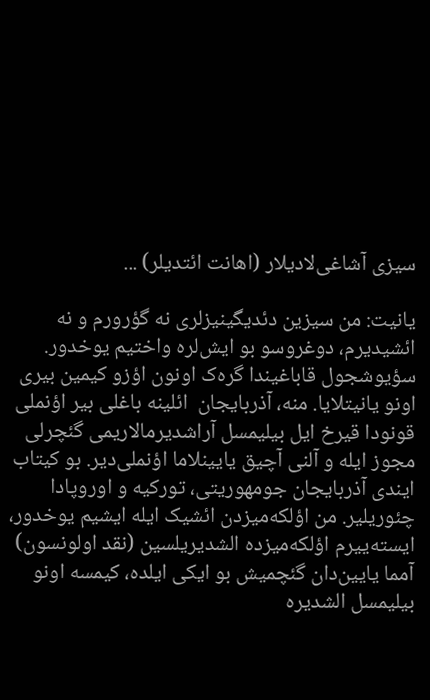سیزی آشاغی‌لادیلار (اهانت ائتدیلر) ...

یانیت: من سیزین دئدیگینیزلری نه گؤرورم و نه ائشیدیرم، دوغروسو بو ایش‌لره واختیم یوخدور. سؤیوشجول قاباغیندا گره‌ک اونون اؤزو کیمین بیری اونو یانیتلایا. منه، آذربایجان  ائلینه باغلی بیر اؤنملی قونودا قیرخ ایل بیلیمسل آراشدیرمالاریمی گئچرلی مجوز ایله و آلنی آچیق یایینلاما اؤنملی‌دیر. بو کیتاب ایندی آذربایجان جومهوریتی، تورکیه و اوروپادا چئوریلیر. من اؤلکه‌میزدن ائشیک ایله ایشیم یوخدور، ایسته‌ییرم اؤلکه‌میزده الشدیریلسین (نقد اولونسون) آمما یایین‌دان گئچمیش بو ایکی ایلده، کیمسه اونو بیلیمسل الشدیره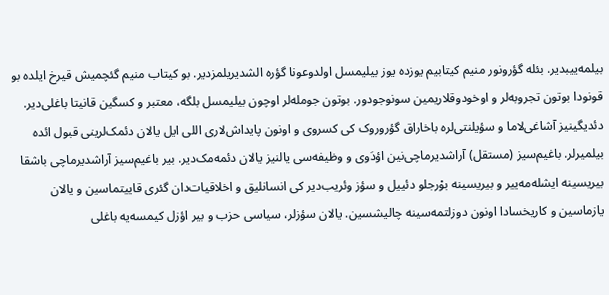بیلمه‌ییبدیر. بئله گؤرونور منیم کیتابیم یوزده یوز بیلیمسل اولدوعونا گؤره الشدیریلمزدیر. بو کیتاب منیم گئچمیش قیرخ ایلده بو قونودا بوتون تجروبه‌لر و اوخودوقلاریمین سونوجودور. بوتون جومله‌لر اوچون بیلیمسل بلگه، معتبر و کسگین قانیتا باغلی‌دیر. دئدیگینیز آشاغی‌لاما و سؤیلنتی‌لره باخاراق گؤروروک کی کسروی و اونون پایداش‌لاری اللی ایل یالان دئمک‌لرینی قبول ائده بیلمیرلر. باغیم‌سیز (مستقل) آراشدیرماچی‌نین اؤدَوی و وظیفه‌سی یالنیز یالان دئمه‌مک‌دیر. بیر باغیم‌سیز آراشدیرماچی باشقا بیریسینه ایشله‌مه‌ییر و بیریسینه بوْرجلو دئییل و سؤز وئریب‌دیر کی انسانلیق و اخلاقیات‌دان گئری قاییتماسین و یالان یازماسین و کاریخسادا اونون دوزلتمه‌سینه چالیشسین. یالان سؤزلر، سیاسی حزب و بیر اؤزل کیمسه‌یه باغلی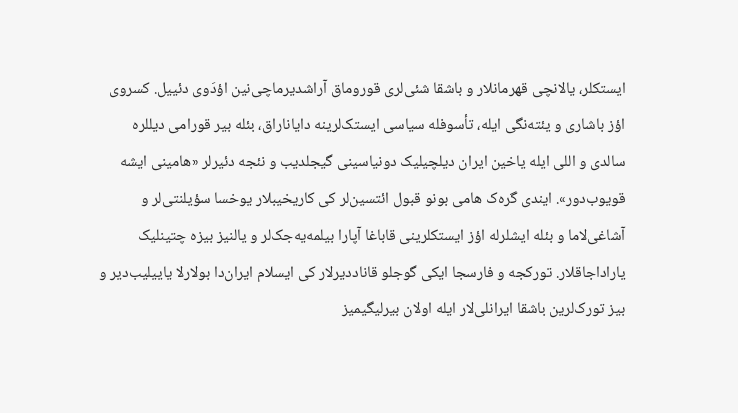ایستکلر، یالانچی قهرمانلار و باشقا شئی‌لری قوروماق آراشدیرماچی‌نین اؤدَوی دئییل. کسروی اؤز باشاری و یئته‌نگی ایله، تأسوفله سیاسی ایستک‌لرینه دایاناراق، بئله بیر قورامی دیللره سالدی و اللی ایله یاخین ایران دیلچیلیک دونیاسینی گیجلدیب و نئجه دئیرلر «هامینی ایشه قویوب‌دور». ایندی گره‌ک هامی بونو قبول ائتسین‌لر کی کاریخیبلار یوخسا سؤیلنتی‌لر و آشاغی‌لاما و بئله ایشلرله اؤز ایستکلرینی قاباغا آپارا بیلمه‌یه‌جک‌لر و یالنیز بیزه چتینلیک یاراداجاقلار. تورکجه و فارسجا ایکی گوجلو قاناددیرلار کی ایسلام ایران‌دا بولارلا یاییلیب‌دیر و بیز تورک‌لرین باشقا ایرانلی‌لار ایله اولان بیرلیگیمیز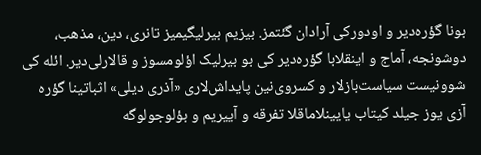بونا گؤره‌دیر و اودورکی آرادان گئتمز. بیزیم بیرلیگیمیز تانری، دین، مذهب، دوشونجه، آماج و اینقلابا گؤره‌دیر کی بو بیرلیک اؤلومسوز و قالارلی‌دیر. ائله کی شوونیست سیاست‌بازلار و کسروی‌نین پایداش‌لاری «آذری دیلی» اثباتینا گؤره آزی یوز جیلد کیتاب یایینلاماقلا تفرقه و آییریم و بؤلوجولوگه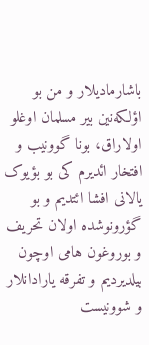باشارمادیلار و من بو اؤلکه‌نین بیر مسلمان اوغلو اولاراق، بونا گوونیب و افتخار ائدیرم کی بو بؤیوک یالانی افشا ائتدیم و بو گؤرونوشده اولان تحریف و بوروغون هامی اوچون بیلدیردیم و تفرقه یارادانلار و شوونیست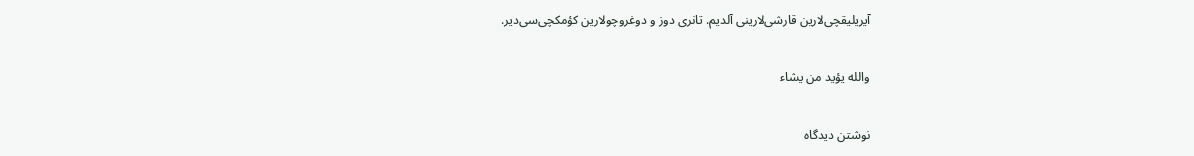آیریلیقچی‌لارین قارشی‌لارینی آلدیم. تانری دوز و دوغروچولارین کؤمکچی‌سی‌دیر.

والله یؤید من یشاء

نوشتن دیدگاه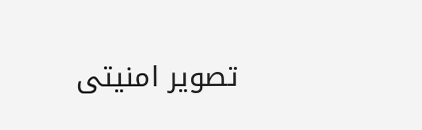تصویر امنیتی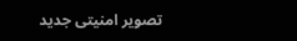تصویر امنیتی جدید